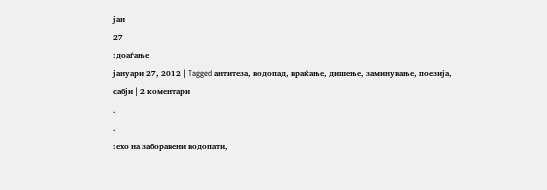јан
27
:доаѓање
јануари 27, 2012 | Tagged антитеза, водопад, враќање, дишење, заминување, поезија, сабји | 2 коментари
.
.
:ехо на заборавени водопати,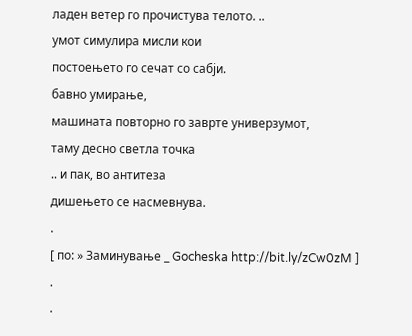ладен ветер го прочистува телото. ..
умот симулира мисли кои
постоењето го сечат со сабји.
бавно умирање,
машината повторно го заврте универзумот,
таму десно светла точка
.. и пак, во антитеза
дишењето се насмевнува.
.
[ по: » Заминување _ Gocheska http://bit.ly/zCw0zM ]
.
.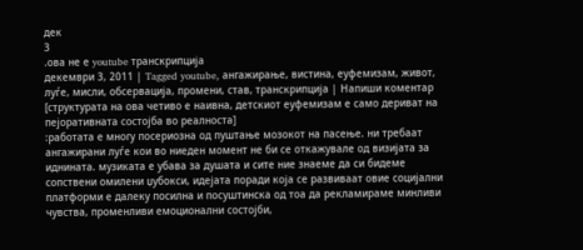дек
3
.ова не е youtube транскрипција
декември 3, 2011 | Tagged youtube, ангажирање, вистина, еуфемизам, живот, луѓе, мисли, обсервација, промени, став, транскрипција | Напиши коментар
[структурата на ова четиво е наивна, детскиот еуфемизам е само дериват на пејоративната состојба во реалноста]
:работата е многу посериозна од пуштање мозокот на пасење. ни требаат ангажирани луѓе кои во ниеден момент не би се откажувале од визијата за иднината. музиката е убава за душата и сите ние знаеме да си бидеме сопствени омилени џубокси, идејата поради која се развиваат овие социјални платформи е далеку посилна и посуштинска од тоа да рекламираме минливи чувства, променливи емоционални состојби,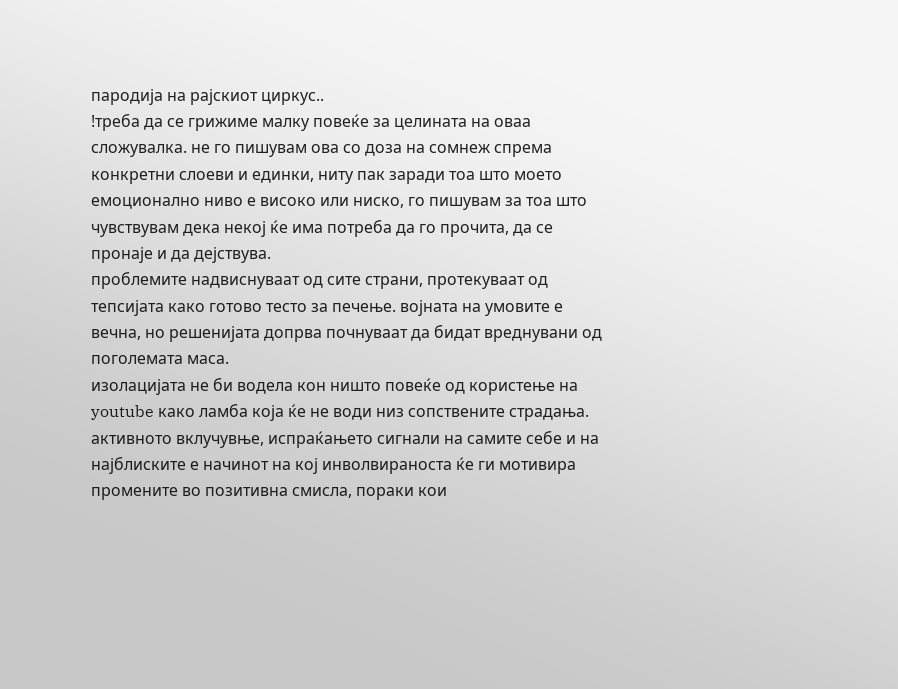пародија на рајскиот циркус..
!треба да се грижиме малку повеќе за целината на оваа сложувалка. не го пишувам ова со доза на сомнеж спрема конкретни слоеви и единки, ниту пак заради тоа што моето емоционално ниво е високо или ниско, го пишувам за тоа што чувствувам дека некој ќе има потреба да го прочита, да се пронаје и да дејствува.
проблемите надвиснуваат од сите страни, протекуваат од тепсијата како готово тесто за печење. војната на умовите е вечна, но решенијата допрва почнуваат да бидат вреднувани од поголемата маса.
изолацијата не би водела кон ништо повеќе од користење на youtube како ламба која ќе не води низ сопствените страдања.
активното вклучувње, испраќањето сигнали на самите себе и на најблиските е начинот на кој инволвираноста ќе ги мотивира промените во позитивна смисла, пораки кои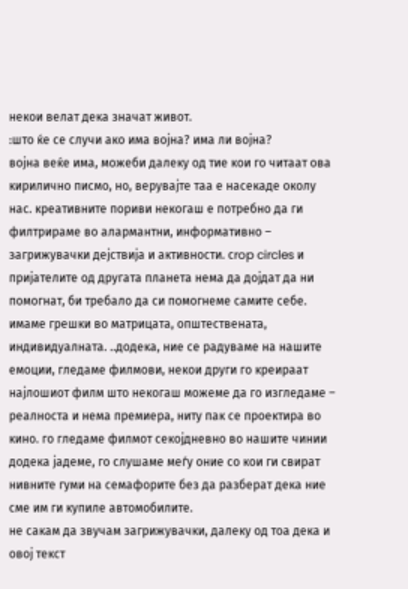некои велат дека значат живот.
:што ќе се случи ако има војна? има ли војна?
војна веќе има, можеби далеку од тие кои го читаат ова кирилично писмо, но, верувајте таа е насекаде околу нас. креативните пориви некогаш е потребно да ги филтрираме во алармантни, информативно – загрижувачки дејствија и активности. сrop circles и пријателите од другата планета нема да дојдат да ни помогнат, би требало да си помогнеме самите себе. имаме грешки во матрицата, општествената, индивидуалната. ..додека, ние се радуваме на нашите емоции, гледаме филмови, некои други го креираат најлошиот филм што некогаш можеме да го изгледаме – реалноста и нема премиера, ниту пак се проектира во кино. го гледаме филмот секојдневно во нашите чинии додека јадеме, го слушаме меѓу оние со кои ги свират нивните гуми на семафорите без да разберат дека ние сме им ги купиле автомобилите.
не сакам да звучам загрижувачки, далеку од тоа дека и овој текст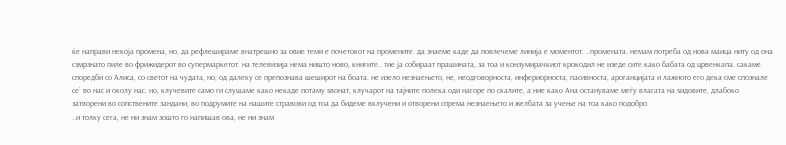ќе направи некоја промена, но, да рефлешираме внатрешно за овие теми е почетокот на промените. да знаеме каде да повлечеме линија е моментот. ..промената. немам потреба од нова маица ниту од она сзмрзнато пиле во фрижидерот во супермаркетот. на телевизија нема ништо ново, книгите.. тие ја собираат прашината, за тоа и конзумирачкиот крокодил не изеде сите како бабата од црвенкапа. сакаме споредби со Алиса, со светот на чудата, но, од далеку се препознава шеширот на боата. не изело незнаењето, не, неодговорноста, инфериорноста, пасивноста, ароганцијата и лажното его дека сме спознале се` во нас и околу нас. но, клучевите само ги слушаме како некаде потаму ѕвонат, клучарот на тајните полека оди нагоре по скалите, а ние како Ана остануваме меѓу влагата на ѕидовите, длабоко затворени во сопствените зандани, во подрумите на нашите стравови од тоа да бидеме вклучени и отворени спрема незнаењето и желбата за учење на тоа како подобро.
..и толку сега, не ни знам зошто го напишав ова, не ни знам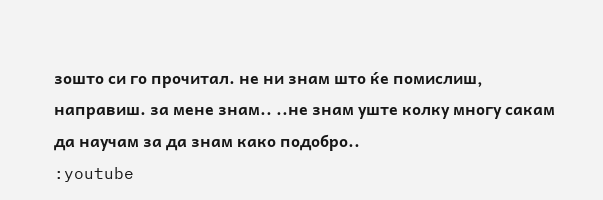зошто си го прочитал. не ни знам што ќе помислиш, направиш. за мене знам.. ..не знам уште колку многу сакам да научам за да знам како подобро..
:youtube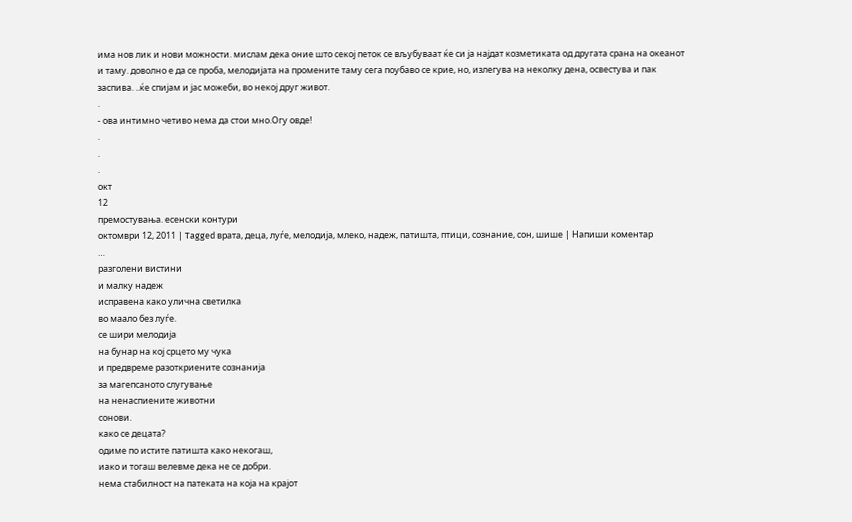има нов лик и нови можности. мислам дека оние што секој петок се вљубуваат ќе си ја најдат козметиката од другата срана на океанот и таму. доволно е да се проба, мелодијата на промените таму сега поубаво се крие, но, излегува на неколку дена, освестува и пак заспива. ..ќе спијам и јас можеби, во некој друг живот.
.
- ова интимно четиво нема да стои мно.Огу овде!
.
.
.
окт
12
премостувања. есенски контури
октомври 12, 2011 | Tagged врата, деца, луѓе, мелодија, млеко, надеж, патишта, птици, сознание, сон, шише | Напиши коментар
…
разголени вистини
и малку надеж
исправена како улична светилка
во маало без луѓе.
се шири мелодија
на бунар на кој срцето му чука
и предвреме разоткриените сознанија
за магепсаното слугување
на ненаспиените животни
сонови.
како се децата?
одиме по истите патишта како некогаш,
иако и тогаш велевме дека не се добри.
нема стабилност на патеката на која на крајот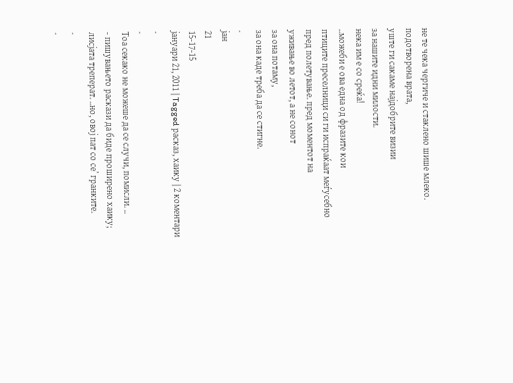не те чека чергиче и стаклено шише млеко.
подотворена врата,
уште ги сакаме најдобрите визии
за нашите идни милости.
нека им е со среќа!
..можеби е ова една од фразите кои
птиците преселници си ги испраќаат меѓусебно
пред полетување. пред моментот на
уживање во летот, а не сонот
за она потаму,
за она каде треба да се стигне.
.
јан
21
15-17-15
јануари 21, 2011 | Tagged расказ, хаику | 2 коментари
.
.
Тоа секако не можеше да се случи, помисли. ..
- пишувањето раскази да биде проширено хаику;
лисјата треперат. ..но, овој пат со се’ гранките.
.
.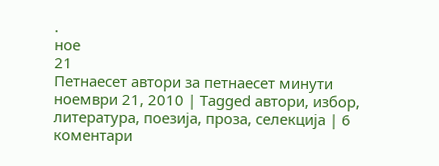.
ное
21
Петнаесет автори за петнаесет минути
ноември 21, 2010 | Tagged автори, избор, литература, поезија, проза, селекција | 6 коментари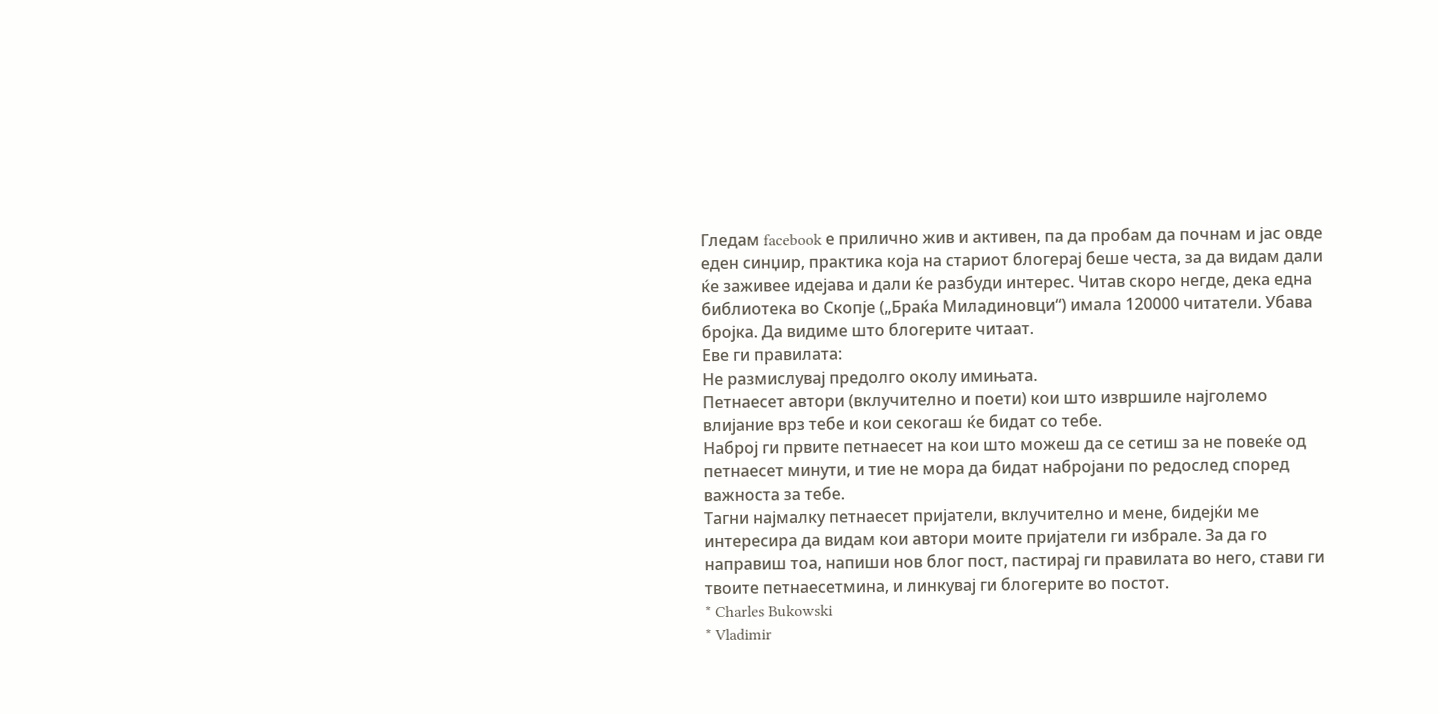Гледам facebook е прилично жив и активен, па да пробам да почнам и јас овде еден синџир, практика која на стариот блогерај беше честа, за да видам дали ќе заживее идејава и дали ќе разбуди интерес. Читав скоро негде, дека една библиотека во Скопје („Браќа Миладиновци“) имала 120000 читатели. Убава бројка. Да видиме што блогерите читаат.
Еве ги правилата:
Не размислувај предолго околу имињата.
Петнаесет автори (вклучително и поети) кои што извршиле најголемо влијание врз тебе и кои секогаш ќе бидат со тебе.
Наброј ги првите петнаесет на кои што можеш да се сетиш за не повеќе од петнаесет минути, и тие не мора да бидат набројани по редослед според важноста за тебе.
Тагни најмалку петнаесет пријатели, вклучително и мене, бидејќи ме интересира да видам кои автори моите пријатели ги избрале. За да го направиш тоа, напиши нов блог пост, пастирај ги правилата во него, стави ги твоите петнаесетмина, и линкувај ги блогерите во постот.
* Charles Bukowski
* Vladimir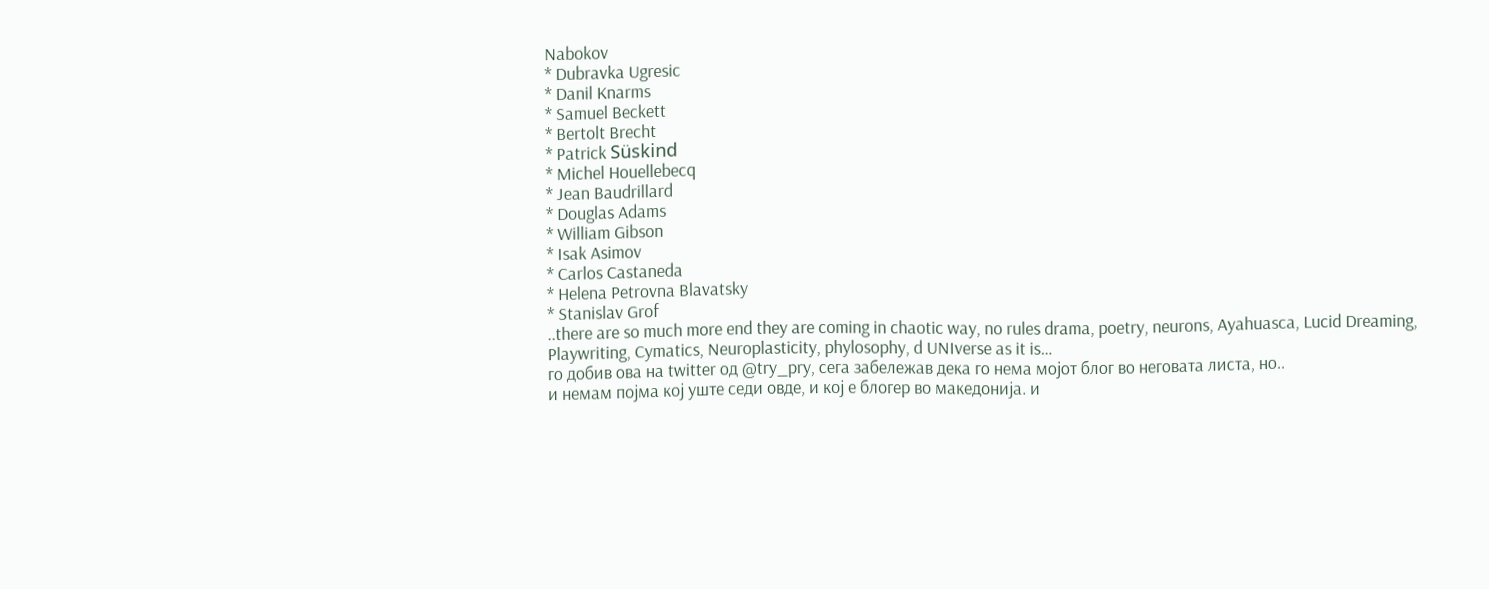Nabokov
* Dubravka Ugresic
* Danil Knarms
* Samuel Beckett
* Bertolt Brecht
* Patrick Süskind
* Michel Houellebecq
* Jean Baudrillard
* Douglas Adams
* William Gibson
* Isak Asimov
* Carlos Castaneda
* Helena Petrovna Blavatsky
* Stanislav Grof
..there are so much more end they are coming in chaotic way, no rules drama, poetry, neurons, Ayahuasca, Lucid Dreaming, Playwriting, Cymatics, Neuroplasticity, phylosophy, d UNIverse as it is…
го добив ова на twitter од @try_pry, сега забележав дека го нема мојот блог во неговата листа, но..
и немам појма кој уште седи овде, и кој е блогер во македонија. и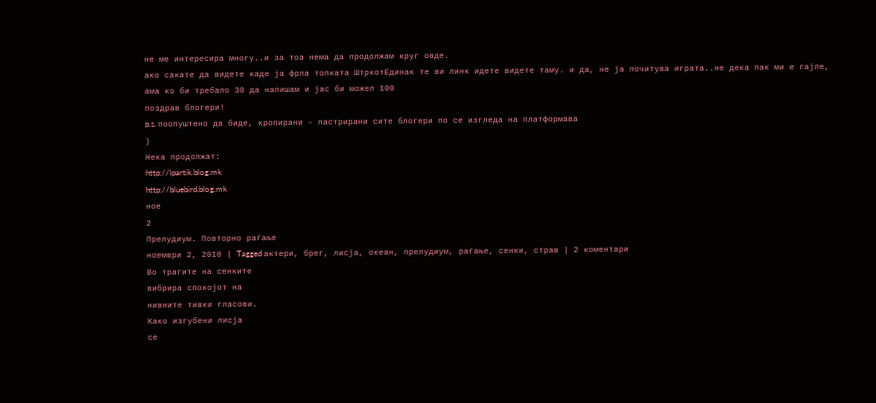не ме интересира многу..и за тоа нема да продолжам круг овде.
ако сакате да видете каде ја фрла топката ШтркотЕдинак те ви линк идете видете таму. и да, не ја почитува играта..не дека пак ми е гајле, ама ко би требало 30 да напишам и јас би можел 100
поздрав блогери!
p.s. поопуштено да биде, кропирани – пастрирани сите блогери по се изгледа на платформава
)
Нека продолжат:
http://lpartik.blog.mk
http://bluebird.blog.mk
ное
2
Прелудиум. Повторно раѓање
ноември 2, 2010 | Tagged актери, брег, лисја, океан, прелудиум, раѓање, сенки, страв | 2 коментари
Во трагите на сенките
вибрира спокојот на
нивните тивки гласови.
Како изгубени лисја
се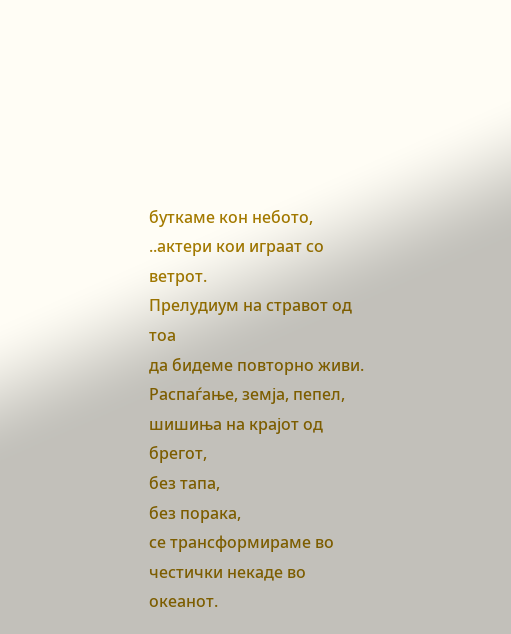буткаме кон небото,
..актери кои играат со ветрот.
Прелудиум на стравот од тоа
да бидеме повторно живи.
Распаѓање, земја, пепел,
шишиња на крајот од брегот,
без тапа,
без порака,
се трансформираме во
честички некаде во океанот.